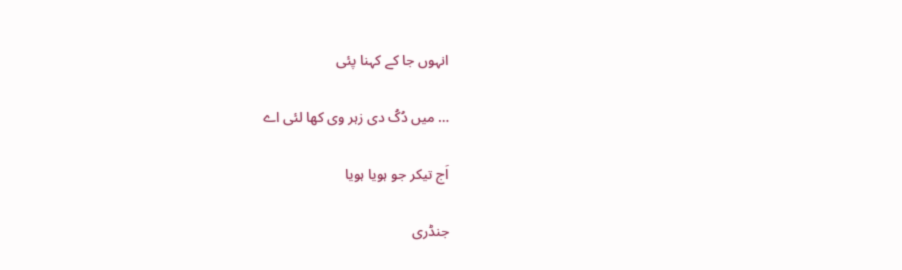انہوں جا کے کہنا پئی

… میں دُکُ دی زہر وی کھا لئی اے

اَج تیکر جو ہویا ہویا

جنڈری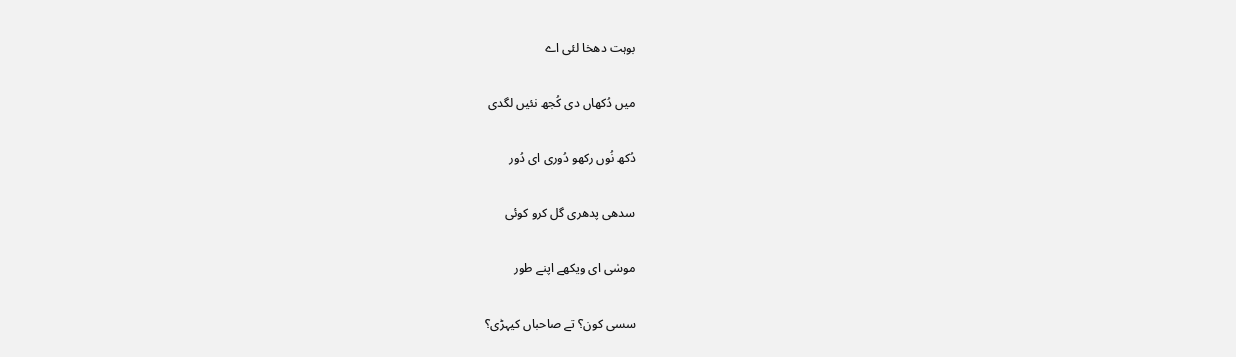بوہت دھخا لئی اے

میں دُکھاں دی کُجھ نئیں لگدی

دُکھ نُوں رکھو دُوری ای دُور

سدھی پدھری گل کرو کوئی

موسٰی ای ویکھے اپنے طور

سسی کون؟ تے صاحباں کیہڑی؟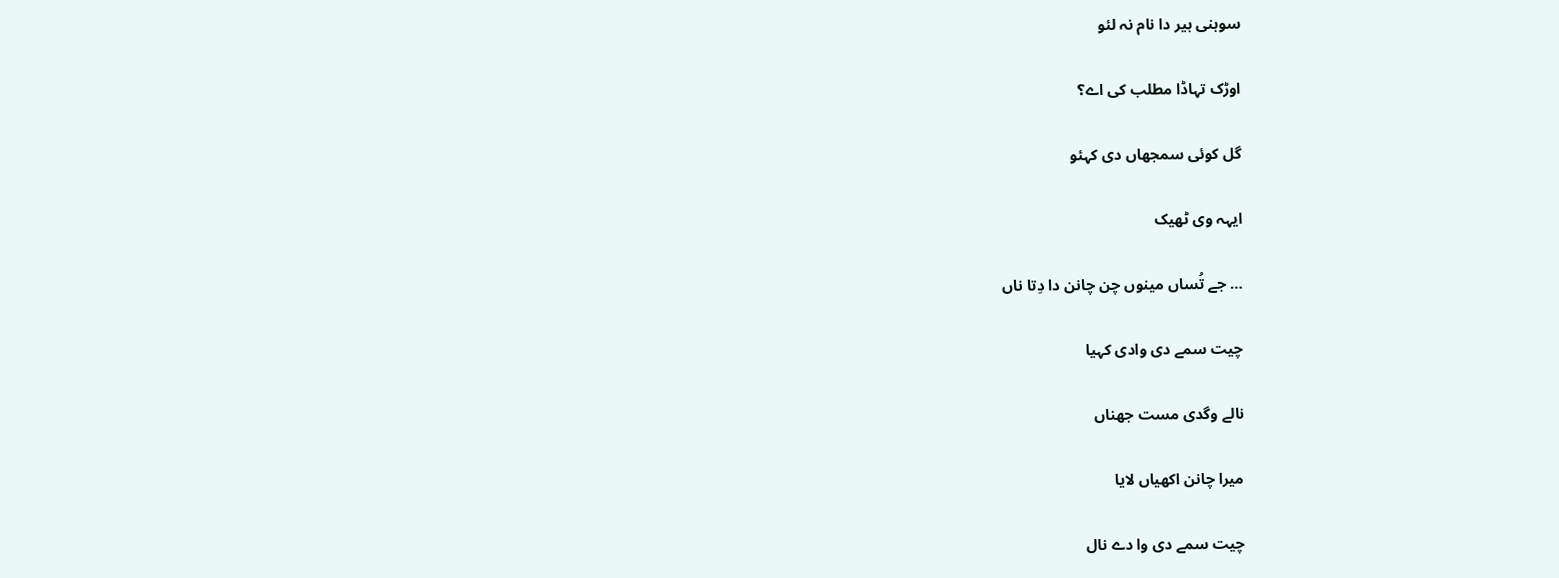سوہنی ہیر دا نام نہ لئو

اوڑک تہاڈا مطلب کی اے؟

گل کوئی سمجھاں دی کہئو

ایہہ وی ٹھیک

… جے تُساں مینوں چن چانن دا دِتا ناں

چیت سمے دی وادی کہیا

نالے وگدی مست جھناں

میرا چانن اکھیاں لایا

چیت سمے دی وا دے نال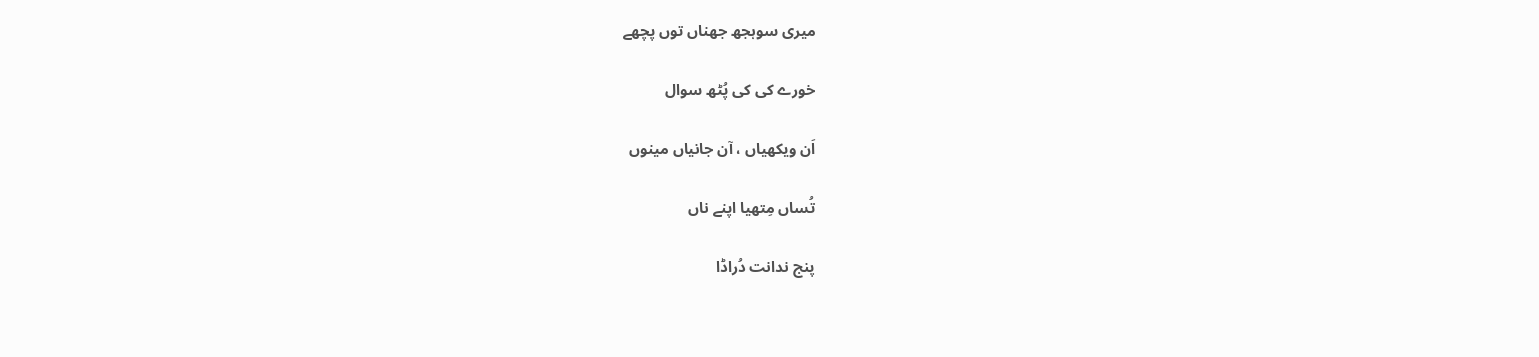میری سوہجھ جھناں توں پچھے

خورے کی کی پُٹھ سوال

اَن ویکھیاں ، آن جانیاں مینوں

تُساں مِتھیا اپنے ناں

پنج ندانت دُراڈا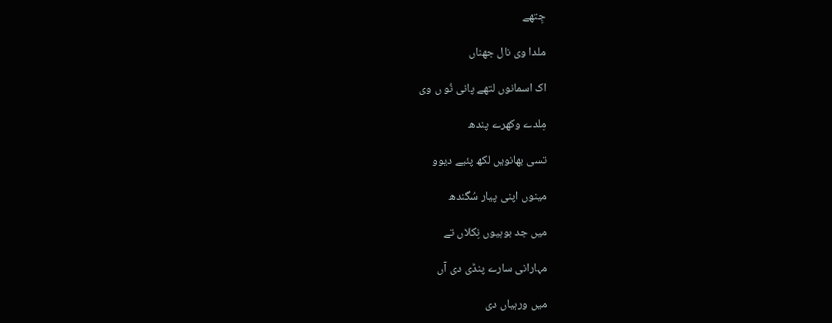جِتھے

ملدا وی نال جھناں

اک اسمانوں لتھے پانی نُو ں وی

مِلدے وکھرے پندھ

تسی بھانویں لکھ پئیے دیوو

مینوں اپنی پیار سُگندھ

میں جد بوہیوں نِکلاں تے

مہارانی سارے پنڈی دی آں

میں ورہیاں دی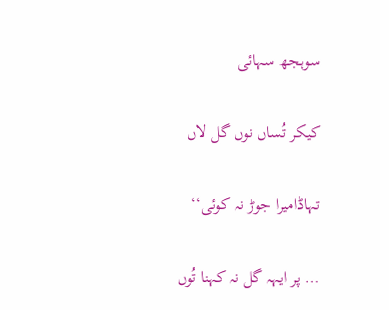سوہجھ سہائی

کیکر تُساں نوں گل لاں

تہاڈامیرا جوڑ نہ کوئی‘‘

… پر ایہہ گل نہ کہنا تُوں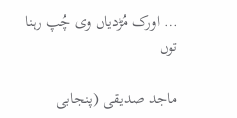… اورک مُڑدیاں وی چُپ رہنا توں

ماجد صدیقی (پنجابی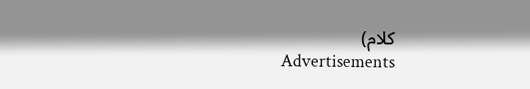کلام)
Advertisements